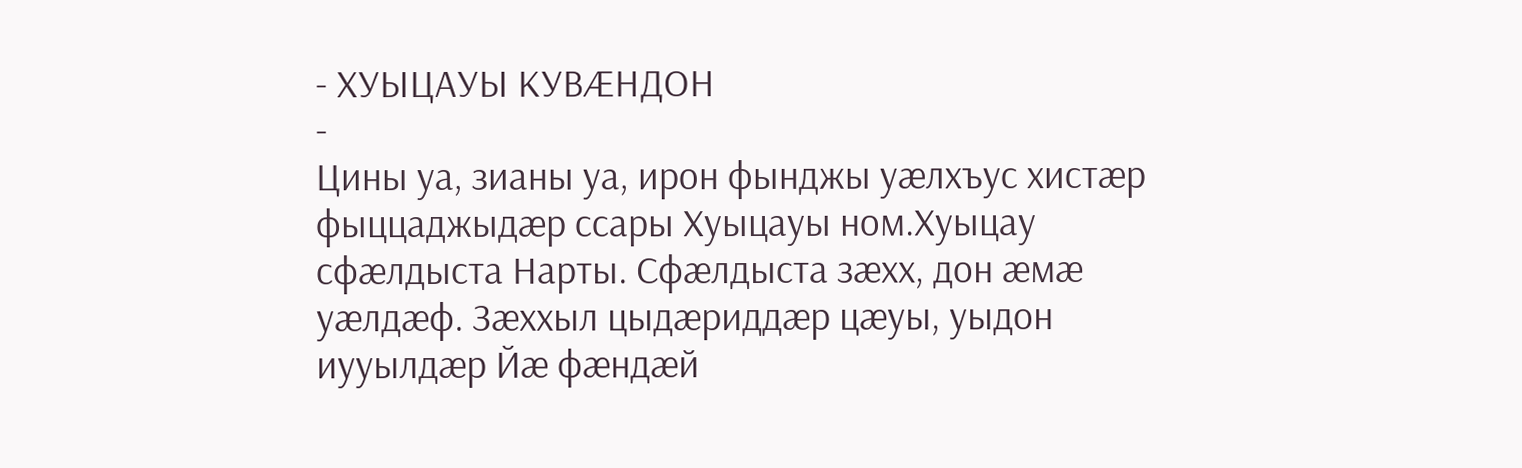- ХУЫЦАУЫ КУВÆНДОН
-
Цины уа, зианы уа, ирон фынджы уæлхъус хистæр фыццаджыдæр ссары Хуыцауы ном.Хуыцау сфæлдыста Нарты. Сфæлдыста зæхх, дон æмæ уæлдæф. Зæххыл цыдæриддæр цæуы, уыдон иууылдæр Йæ фæндæй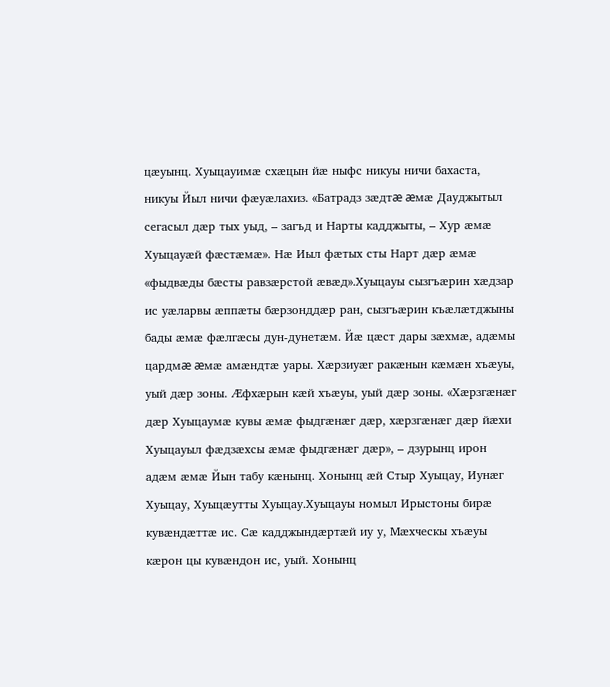цæуынц. Хуыцауимæ схæцын йæ ныфс никуы ничи бахаста, никуы Йыл ничи фæуæлахиз. «Батрадз зæдтæ æмæ Дауджытыл сегасыл дæр тых уыд, – загъд и Нарты кадджыты, – Хур æмæ Хуыцауæй фæстæмæ». Нæ Иыл фæтых сты Нарт дæр æмæ «фыдвæды бæсты равзæрстой æвæд».Хуыцауы сызгъæрин хæдзар ис уæларвы æппæты бæрзонддæр ран, сызгъæрин къæлæтджыны бады æмæ фæлгæсы дун-дунетæм. Йæ цæст дары зæхмæ, адæмы цардмæ æмæ амæндтæ уары. Хæрзиуæг ракæнын кæмæн хъæуы, уый дæр зоны. Æфхæрын кæй хъæуы, уый дæр зоны. «Хæрзгæнæг дæр Хуыцаумæ кувы æмæ фыдгæнæг дæр, хæрзгæнæг дæр йæхи Хуыцауыл фæдзæхсы æмæ фыдгæнæг дæр», – дзурынц ирон адæм æмæ Йын табу кæнынц. Хонынц æй Стыр Хуыцау, Иунæг Хуыцау, Хуыцæутты Хуыцау.Хуыцауы номыл Ирыстоны бирæ кувæндæттæ ис. Сæ кадджындæртæй иу у, Мæхческы хъæуы кæрон цы кувæндон ис, уый. Хонынц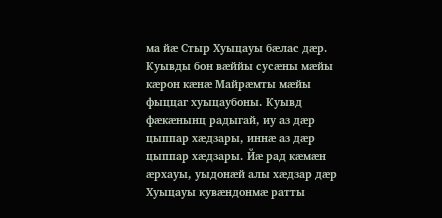ма йæ Стыр Хуыцауы бæлас дæр. Куывды бон вæййы сусæны мæйы кæрон кæнæ Майрæмты мæйы фыццаг хуыцаубоны. Куывд фæкæнынц радыгай, иу аз дæр цыппар хæдзары, иннæ аз дæр цыппар хæдзары. Йæ рад кæмæн æрхауы, уыдонæй алы хæдзар дæр Хуыцауы кувæндонмæ ратты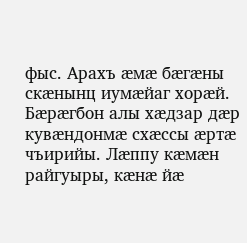фыс. Арахъ æмæ бæгæны скæнынц иумæйаг хорæй. Бæрæгбон алы хæдзар дæр кувæндонмæ схæссы æртæ чъирийы. Лæппу кæмæн райгуыры, кæнæ йæ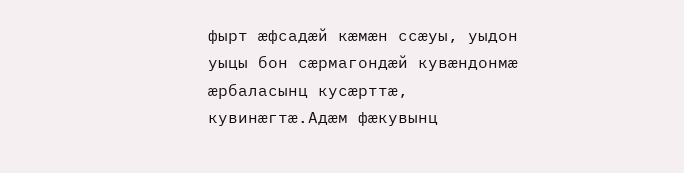фырт æфсадæй кæмæн ссæуы, уыдон уыцы бон сæрмагондæй кувæндонмæ æрбаласынц кусæрттæ, кувинæгтæ.Адæм фæкувынц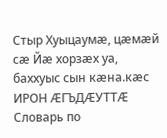Стыр Хуыцаумæ, цæмæй сæ Йæ хорзæх уа, баххуыс сын кæна.кæс ИРОН ÆГЪДÆУТТÆ
Словарь по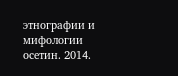этнографии и мифологии осетин. 2014.